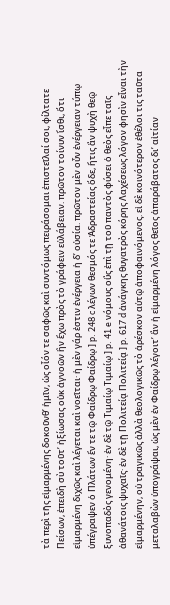τὰ περὶ τῆς εἱμαρμένης δοκοῦνθʼ ἡμῖν, ὡς οἷόν τε σαφῶς καὶ συντόμως πειράσομαι ἐπιστεῖλαί σοι, φίλτατε Πείσων, ἐπειδὴ σὺ τοῦτʼ ἠξίωσας οὐκ ἀγνοῶν ἣν ἔχω πρὸς τὸ γράφειν εὐλάβειαν. πρῶτον τοίνυν ἴσθι, ὅτι εἱμαρμένη διχῶς καὶ λέγεται καὶ νοεῖται· ἡ μὲν γάρ ἐστιν ἐνέργεια ἡ δʼ οὐσία. πρῶτον μὲν οὖν ἐνέργειαν τύπῳ ὑπέγραψεν ὁ Πλάτων ἔν τε τῷ Φαίδρῳ Φαίδρῳ ] p. 248 c λέγων θεσμός τε Ἀδραστείας ὅδε, ἥτις ἂν ψυχὴ θεῷ ξυνοπαδὸς γενομένη· ἐν δὲ τῷ Τιμαίῳ Τιμαίῳ ] p. 41 e νόμους οὓς ἐπὶ τῇ τοῦ παντὸς φύσει ὁ θεὸς εἶπε ταῖς ἀθανάτοις ψυχαῖς· ἐν δὲ τῇ Πολιτείᾳ Πολιτείᾳ ] p. 617 d ἀνάγκης θυγατρὸς κόρης Λαχέσεως λόγον φησὶν εἶναι τὴν εἱμαρμένην, οὐ τραγικῶς ἀλλὰ θεολογικῶς τὸ ἀρέσκον αὑτῷ ἀποφαινόμενος. εἰ δὲ κοινότερον ἐθέλοι τις ταῦτα μεταλαβὼν ὑπογράψαι, ὡς μὲν ἐν Φαίδρῳ λέγοιτʼ ἂν ἡ εἱμαρμένη λόγος θεῖος ἀπαράβατος διʼ αἰτίαν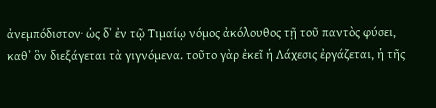ἀνεμπόδιστον· ὡς δʼ ἐν τῷ Τιμαίῳ νόμος ἀκόλουθος τῇ τοῦ παντὸς φύσει, καθʼ ὃν διεξάγεται τὰ γιγνόμενα. τοῦτο γὰρ ἐκεῖ ἡ Λάχεσις ἐργάζεται, ἡ τῆς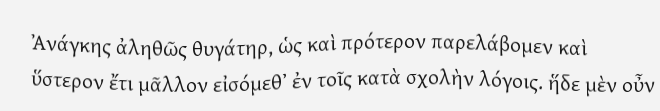Ἀνάγκης ἀληθῶς θυγάτηρ, ὡς καὶ πρότερον παρελάβομεν καὶ ὕστερον ἔτι μᾶλλον εἰσόμεθʼ ἐν τοῖς κατὰ σχολὴν λόγοις. ἥδε μὲν οὖν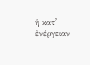ἡ κατʼ ἐνέργειαν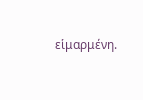εἱμαρμένη.